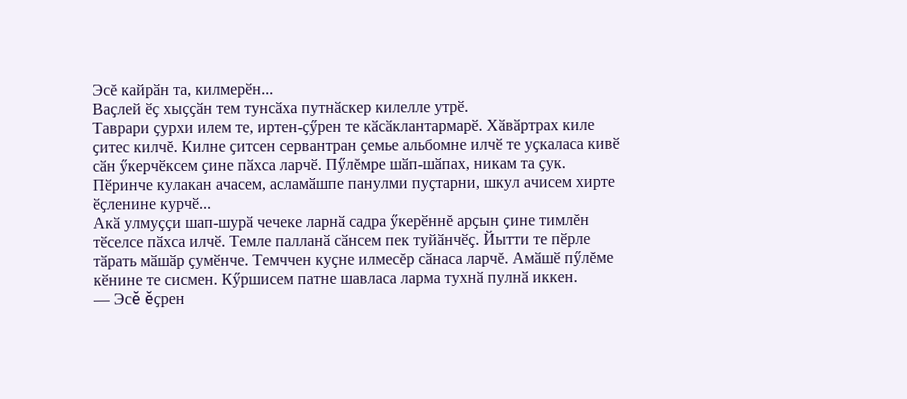Эсĕ кайрӑн та, килмерӗн...
Ваҫлей ӗҫ хыҫҫӑн тем тунсӑха путнӑскер килелле утрӗ.
Таврари ҫурхи илем те, иртен-ҫӳрен те кӑсӑклантармарӗ. Хӑвӑртрах киле ҫитес килчĕ. Килне ҫитсен сервантран ҫемье альбомне илчӗ те уҫкаласа кивӗ сӑн ӳкерчӗксем ҫине пӑхса ларчӗ. Пӳлĕмре шӑп-шӑпах, никам та ҫук. Пӗринче кулакан ачасем, асламӑшпе панулми пуҫтарни, шкул ачисем хирте ӗҫленине курчӗ...
Акӑ улмуҫҫи шап-шурӑ чечеке ларнӑ садра ӳкерӗннĕ арҫын ҫине тимлĕн тӗселсе пӑхса илчӗ. Темле палланӑ сӑнсем пек туйӑнчӗҫ. Йытти те пӗрле тӑрать мӑшӑр ҫумӗнче. Темччен куҫне илмесĕр сӑнаса ларчĕ. Амӑшӗ пӳлĕме кӗнине те сисмен. Кӳршисем патне шавласа ларма тухнӑ пулнӑ иккен.
— Эсĕ ĕҫрен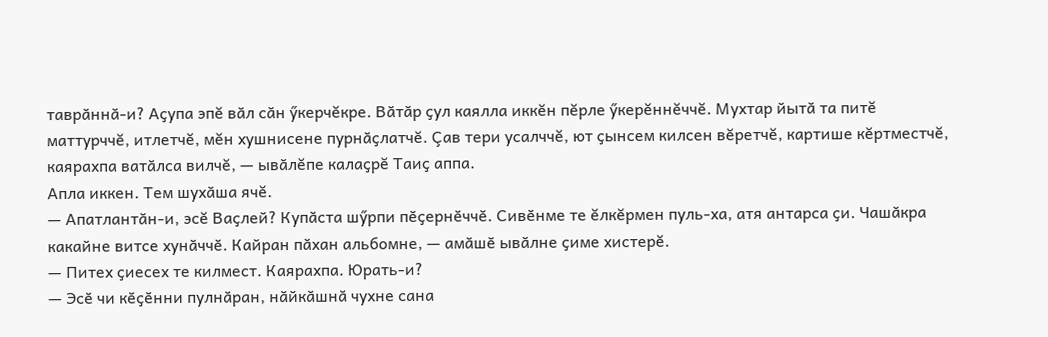таврӑннӑ-и? Аҫупа эпĕ вӑл сӑн ӳкерчĕкре. Вӑтӑр ҫул каялла иккĕн пĕрле ӳкерĕннĕччĕ. Мухтар йытӑ та питĕ маттурччĕ, итлетчĕ, мĕн хушнисене пурнӑҫлатчĕ. Çав тери усалччĕ, ют ҫынсем килсен вĕретчĕ, картише кĕртместчĕ, каярахпа ватӑлса вилчĕ, — ывӑлĕпе калаҫрĕ Таиҫ аппа.
Апла иккен. Тем шухӑша ячĕ.
— Апатлантӑн-и, эсĕ Ваҫлей? Купӑста шӳрпи пӗҫернӗччӗ. Сивӗнме те ĕлкĕрмен пуль-ха, атя антарса ҫи. Чашӑкра какайне витсе хунӑччӗ. Кайран пӑхан альбомне, — амӑшӗ ывӑлне ҫиме хистерĕ.
— Питех ҫиесех те килмест. Каярахпа. Юрать-и?
— Эсӗ чи кӗҫӗнни пулнӑран, нӑйкӑшнӑ чухне сана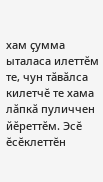хам ҫумма ыталаса илеттӗм те, чун тӑвӑлса килетчĕ те хама лӑпкӑ пуличчен йӗреттӗм. Эсĕ ĕсĕклеттĕн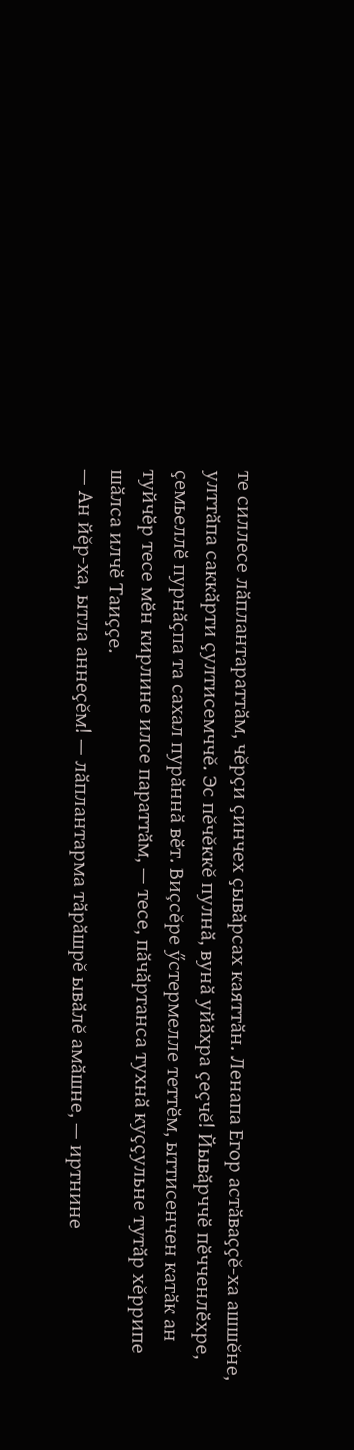те силлесе лӑплантараттӑм, чĕрҫи ҫинчех ҫывӑрсах каяттӑн. Ленапа Егор астӑваҫҫĕ-ха ашшĕне, улттӑпа саккӑрти ҫултисемччĕ. Эс пĕчĕккĕ пулнӑ, вунӑ уйӑхра ҫеҫчĕ! Йывӑрччӗ пӗчченлӗхре, ҫемьеллӗ пурнӑҫпа та сахал пурӑннӑ вӗт. Виçсĕре ӳстермелле теттӗм, ыттисенчен катӑк ан туйчӗр тесе мӗн кирлине илсе параттӑм, — тесе, пӑчӑртанса тухнӑ куҫҫульне тутӑр хĕррипе шӑлса илчӗ Таиҫҫе.
— Ан йĕр-ха, ытла аннеҫĕм! — лӑплантарма тӑрӑшрĕ ывӑлĕ амӑшне, — иртнине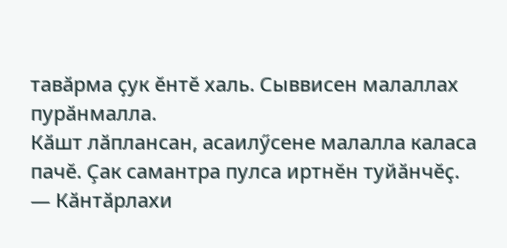тавӑрма ҫук ĕнтĕ халь. Сыввисен малаллах пурӑнмалла.
Кӑшт лӑплансан, асаилӳсене малалла каласа пачĕ. Çак самантра пулса иртнĕн туйӑнчĕҫ.
— Кӑнтӑрлахи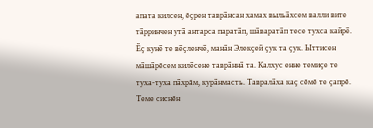апата килсен, ĕҫрен таврӑнсан хамах выльӑхсем валли вите тӑрринчен утӑ антарса паратӑп, шӑваратӑп тесе тухса кайрӗ. Ӗҫ кунӗ те вӗҫленчӗ, манӑн Элекҫей ҫук та ҫук. Ыттисен мӑшӑрĕсем килӗсене таврӑннӑ та. Калхус енне темиҫе те туха-туха пӑхрăм, курӑнмасть. Тавралӑха каҫ сĕмĕ те ҫапрĕ. Теме сиснĕн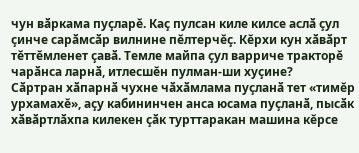чун вӑркама пуҫларĕ. Каҫ пулсан киле килсе аслӑ ҫул ҫинче сарӑмсӑр вилнине пĕлтерчĕҫ. Кĕрхи кун хӑвӑрт тĕттĕмленет ҫавӑ. Темле майпа ҫул варриче тракторĕ чарӑнса ларнӑ, итлесшĕн пулман-ши хуҫине?
Сӑртран хӑпарнӑ чухне чӑхӑмлама пуҫланӑ тет «тимĕр урхамахĕ», аҫу кабининчен анса юсама пуҫланӑ, пысӑк хӑвӑртлӑхпа килекен ҫӑк турттаракан машина кĕрсе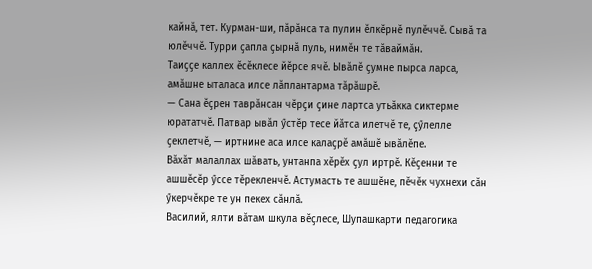кайнӑ, тет. Курман-ши, пӑрӑнса та пулин ĕлкĕрнĕ пулĕччĕ. Сывӑ та юлĕччĕ. Турри ҫапла ҫырнӑ пуль, нимĕн те тӑваймӑн.
Таиҫҫе каллех ĕсĕклесе йĕрсе ячĕ. Ывӑлĕ ҫумне пырса ларса, амӑшне ыталаса илсе лӑплантарма тӑрӑшрĕ.
— Сана ĕҫрен таврӑнсан чĕрҫи ҫине лартса утьӑкка сиктерме юрататчĕ. Патвар ывӑл ӳстĕр тесе йăтса илетчӗ те, çӳлелле ҫеклетчĕ, — иртнине аса илсе калаҫрĕ амӑшĕ ывӑлĕпе.
Вӑхӑт малаллах шӑвать, унтанпа хĕрĕх ҫул иртрĕ. Кĕҫенни те ашшĕсĕр ӳссе тĕрекленчĕ. Астумасть те ашшĕне, пĕчĕк чухнехи сӑн ӳкерчĕкре те ун пекех сӑнлӑ.
Василий, ялти вӑтам шкула вĕҫлесе, Шупашкарти педагогика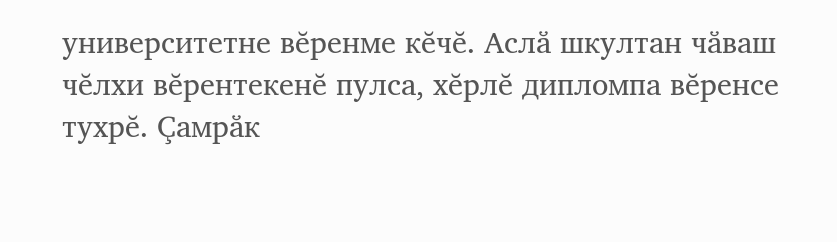университетне вĕренме кĕчĕ. Аслӑ шкултан чӑваш чĕлхи вĕрентекенĕ пулса, хĕрлĕ дипломпа вĕренсе тухрĕ. Çамрӑк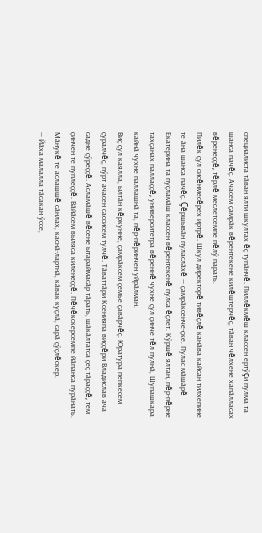специалиста тӑван ялти шкултах ĕҫ тупӑнчĕ. Пиллĕкмĕш классен ертӳçи пулма та шанса пачĕҫ. Ачасем ҫамрӑк вĕрентекене килĕштерчĕҫ, тӑван чĕлхене хапӑлласах вĕренеҫҫĕ, тĕрлĕ меслетсемпе пĕлӳ парать.
Пилĕк ҫул сисĕнмесĕрех иртрĕ. Шкул директорĕ тивĕҫлĕ канӑва кайсан тилхепине те ӑна шанса пачĕҫ. Çĕршывӑн пуласлӑхĕ — ҫамрӑксенче-ҫке. Пулас мӑшӑрĕ Екатерина та пуҫламӑш классен вĕрентекенĕ пулса ĕҫлет. Кӳршĕ ялтан, пĕр-пĕрне тахҫанах паллаҫҫĕ, университетра вĕреннĕ чухне ҫул ҫинче тĕл пулнӑ, Шупашкара кайнӑ чухне паллашнӑ та, пĕр-пĕринчен уйрӑлман.
Виҫ ҫул каялла, ылтӑн кĕркунне, ҫамрӑксем ҫемье ҫавӑрчĕҫ. Юратура пепкесем ҫуралчĕҫ, пӳрт ачасен сассисем тулчĕ. Тӑваттӑри Ксенияпа виҫҫĕри Владислав ача садне ҫӳреҫҫĕ. Асламӑшĕ вĕсене ытараймасӑр тӑрать, шӑкӑлтатса ҫеҫ тӑраҫҫĕ, тем ҫинчен те пуплеҫҫĕ. Вӑйӑсем выляса киленеҫҫĕ. Пĕчĕкскерсемпе йӑпанса пурӑнать. Мӑнукĕ те аслашшĕ сӑнлах, каснӑ-лартнӑ, кӑвак куҫлӑ, сарӑ ҫӳҫлĕскер.
— Йӑха малалла тӑсакан ӳссе,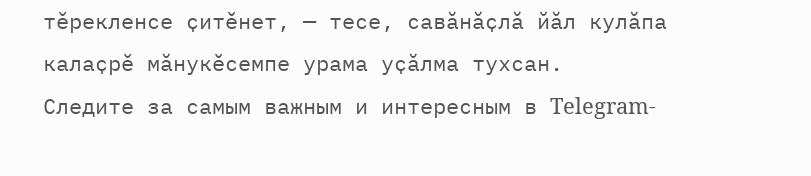тĕрекленсе ҫитĕнет, — тесе, савӑнӑҫлӑ йӑл кулӑпа калаҫрĕ мӑнукĕсемпе урама уҫӑлма тухсан.
Следите за самым важным и интересным в Telegram-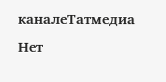каналеТатмедиа
Нет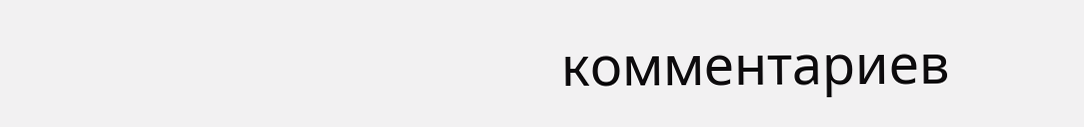комментариев